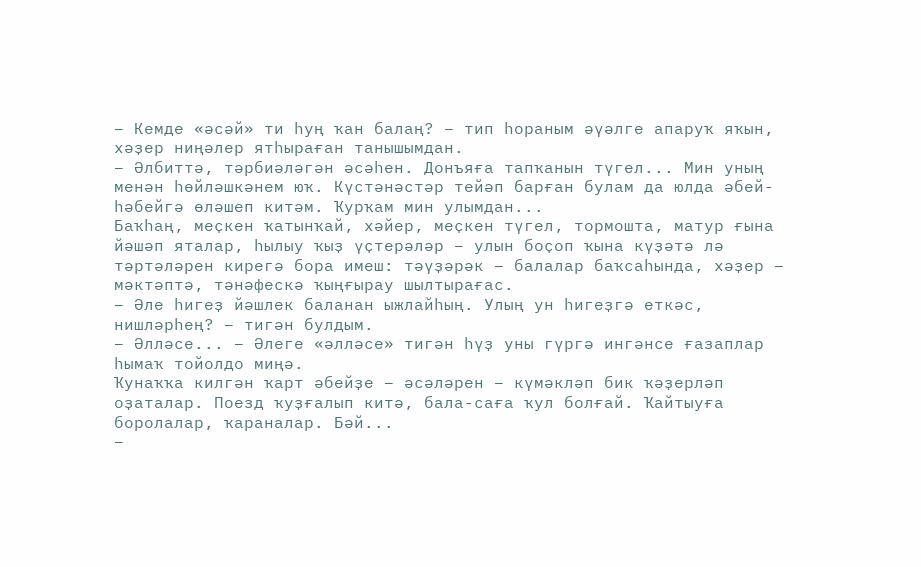– Кемде «әсәй» ти һуң ҡан балаң? – тип һораным әүәлге апаруҡ яҡын, хәҙер ниңәлер ятһыраған танышымдан.
– Әлбиттә, тәрбиәләгән әсәһен. Донъяға тапҡанын түгел... Мин уның менән һөйләшкәнем юҡ. Күстәнәстәр тейәп барған булам да юлда әбей-һәбейгә өләшеп китәм. Ҡурҡам мин улымдан...
Баҡһаң, меҫкен ҡатынҡай, хәйер, меҫкен түгел, тормошта, матур ғына йәшәп яталар, һылыу ҡыҙ үҫтерәләр – улын боҫоп ҡына күҙәтә лә тәртәләрен кирегә бора имеш: тәүҙәрәк – балалар баҡсаһында, хәҙер – мәктәптә, тәнәфескә ҡыңғырау шылтырағас.
– Әле һигеҙ йәшлек баланан ыжлайһың. Улың ун һигеҙгә еткәс, нишләрһең? – тигән булдым.
– Әлләсе... – Әлеге «әлләсе» тигән һүҙ уны гүргә ингәнсе ғазаплар һымаҡ тойолдо миңә.
Ҡунаҡҡа килгән ҡарт әбейҙе – әсәләрен – күмәкләп бик ҡәҙерләп оҙаталар. Поезд ҡуҙғалып китә, бала-саға ҡул болғай. Ҡайтыуға боролалар, ҡараналар. Бәй...
–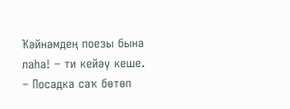Ҡәйнәмдең поезы бына лаһа! – ти кейәү кеше. – Посадка саҡ бөтөп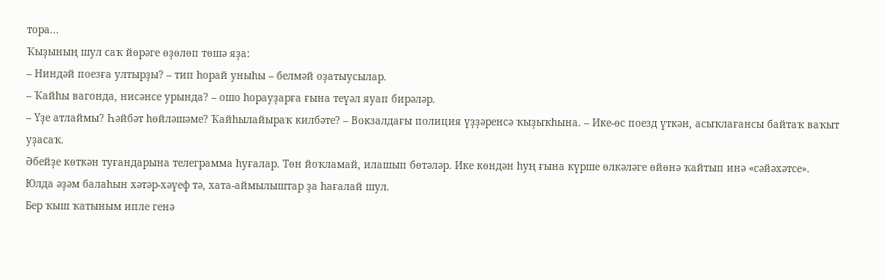тора...
Ҡыҙының шул саҡ йөрәге өҙөлөп төшә яҙа:
– Ниндәй поезға ултырҙы? – тип һорай уныһы – белмәй оҙатыусылар.
– Ҡайһы вагонда, нисәнсе урында? – ошо һорауҙарға ғына теүәл яуап бирәләр.
– Үҙе атлаймы? Һәйбәт һөйләшәме? Ҡайһылайыраҡ килбәте? – Вокзалдағы полиция үҙҙәренсә ҡыҙыҡһына. – Ике-өс поезд үткән, асыҡлағансы байтаҡ ваҡыт уҙасаҡ.
Әбейҙе көткән туғандарына телеграмма һуғалар. Төн йоҡламай, илашып бөтәләр. Ике көндән һуң ғына күрше өлкәләге өйөнә ҡайтып инә «сәйәхәтсе».
Юлда әҙәм балаһын хәтәр-хәүеф тә, хата-аймылыштар ҙа һағалай шул.
Бер ҡыш ҡатыным ипле генә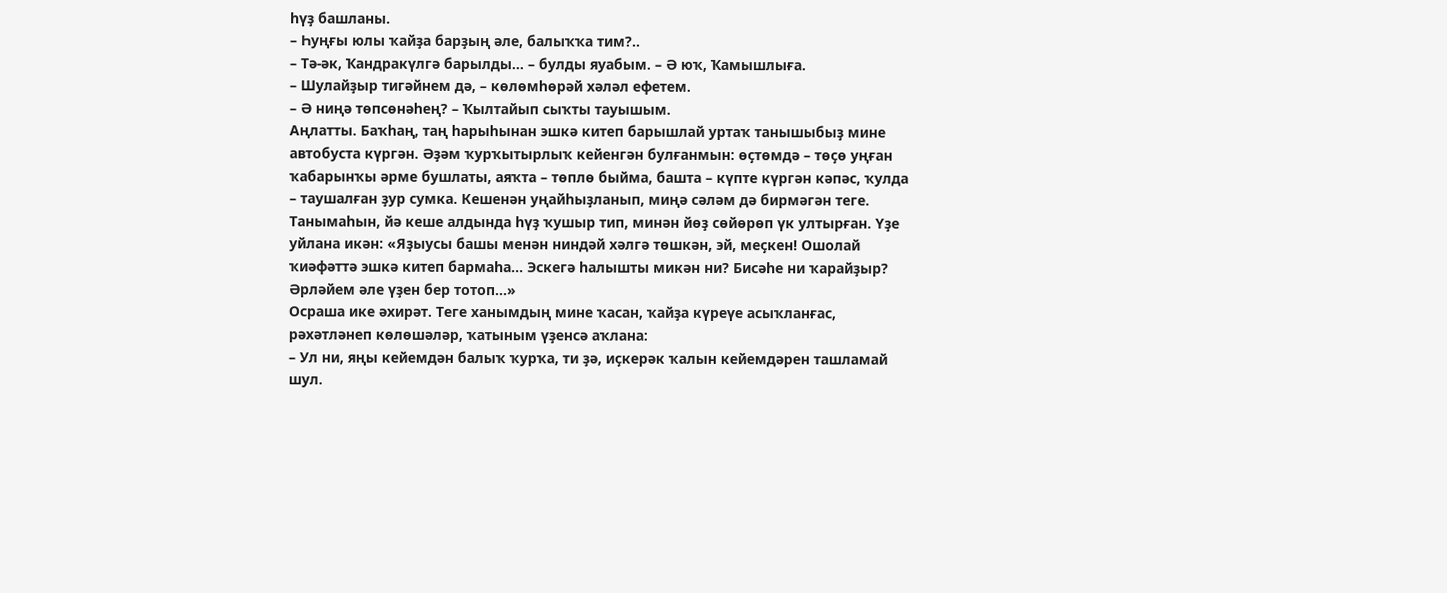һүҙ башланы.
– Һуңғы юлы ҡайҙа барҙың әле, балыҡҡа тим?..
– Тә-әк, Ҡандракүлгә барылды... – булды яуабым. – Ә юҡ, Ҡамышлыға.
– Шулайҙыр тигәйнем дә, – көлөмһөрәй хәләл ефетем.
– Ә ниңә төпсөнәһең? – Ҡылтайып сыҡты тауышым.
Аңлатты. Баҡһаң, таң һарыһынан эшкә китеп барышлай уртаҡ танышыбыҙ мине автобуста күргән. Әҙәм ҡурҡытырлыҡ кейенгән булғанмын: өҫтөмдә – төҫө уңған ҡабарынҡы әрме бушлаты, аяҡта – төплө быйма, башта – күпте күргән кәпәс, ҡулда – таушалған ҙур сумка. Кешенән уңайһыҙланып, миңә сәләм дә бирмәгән теге. Танымаһын, йә кеше алдында һүҙ ҡушыр тип, минән йөҙ сөйөрөп үк ултырған. Үҙе уйлана икән: «Яҙыусы башы менән ниндәй хәлгә төшкән, эй, меҫкен! Ошолай ҡиәфәттә эшкә китеп бармаһа... Эскегә һалышты микән ни? Бисәһе ни ҡарайҙыр? Әрләйем әле үҙен бер тотоп...»
Осраша ике әхирәт. Теге ханымдың мине ҡасан, ҡайҙа күреүе асыҡланғас, рәхәтләнеп көлөшәләр, ҡатыным үҙенсә аҡлана:
– Ул ни, яңы кейемдән балыҡ ҡурҡа, ти ҙә, иҫкерәк ҡалын кейемдәрен ташламай шул.